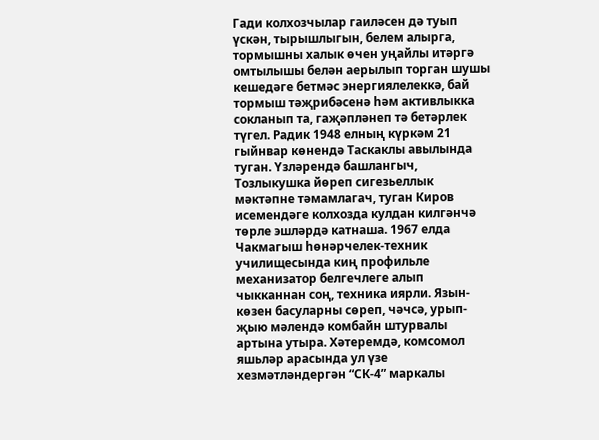Гади колхозчылар гаиләсен дә туып үскән, тырышлыгын, белем алырга, тормышны халык өчен уңайлы итәргә омтылышы белән аерылып торган шушы кешедәге бетмәс энергиялелеккә, бай тормыш тәҗрибәсенә һәм активлыкка сокланып та, гаҗәпләнеп тә бетәрлек түгел. Радик 1948 елның күркәм 21 гыйнвар көнендә Таскаклы авылында туган. Үзләрендә башлангыч, Тозлыкушка йөреп сигезьеллык мәктәпне тәмамлагач, туган Киров исемендәге колхозда кулдан килгәнчә төрле эшләрдә катнаша. 1967 елда Чакмагыш һөнәрчелек-техник училищесында киң профильле механизатор белгечлеге алып чыкканнан соң, техника иярли. Язын-көзен басуларны сөреп, чәчсә, урып-җыю мәлендә комбайн штурвалы артына утыра. Хәтеремдә, комсомол яшьләр арасында ул үзе хезмәтләндергән “СК-4” маркалы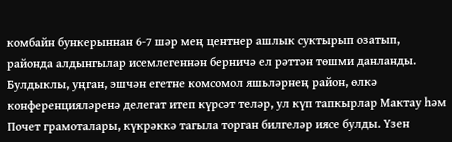комбайн бункерыннан 6-7 шәр мең центнер ашлык суктырып озатып, районда алдынгылар исемлегеннән берничә ел рәттән төшми данланды. Булдыклы, уңган, эшчән егетне комсомол яшьләрнең район, өлкә конференцияләренә делегат итеп күрсәт теләр, ул күп тапкырлар Мактау һәм Почет грамоталары, күкрәккә тагыла торган билгеләр иясе булды. Үзен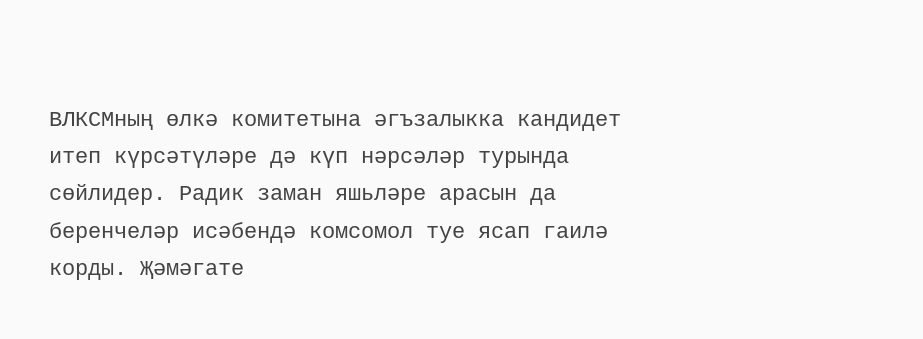ВЛКСМның өлкә комитетына әгъзалыкка кандидет итеп күрсәтүләре дә күп нәрсәләр турында сөйлидер. Радик заман яшьләре арасын да беренчеләр исәбендә комсомол туе ясап гаилә корды. Җәмәгате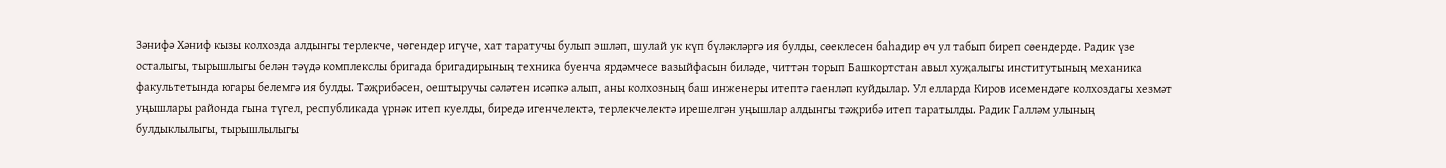Зәнифә Хәниф кызы колхозда алдынгы терлекче, чөгендер игүче, хат таратучы булып эшләп, шулай ук күп бүләкләргә ия булды, сөеклесен баһадир өч ул табып биреп сөендерде. Радик үзе осталыгы, тырышлыгы белән тәүдә комплекслы бригада бригадирының техника буенча ярдәмчесе вазыйфасын биләде, читтән торып Башкортстан авыл хуҗалыгы институтының механика факультетында югары белемгә ия булды. Тәҗрибәсен, оештыручы сәләтен исәпкә алып, аны колхозның баш инженеры итептә гаенләп куйдылар. Ул елларда Киров исемендәге колхоздагы хезмәт уңышлары районда гына түгел, республикада үрнәк итеп куелды, биредә игенчелектә, терлекчелектә ирешелгән уңышлар алдынгы тәҗрибә итеп таратылды. Радик Галләм улының булдыклылыгы, тырышлылыгы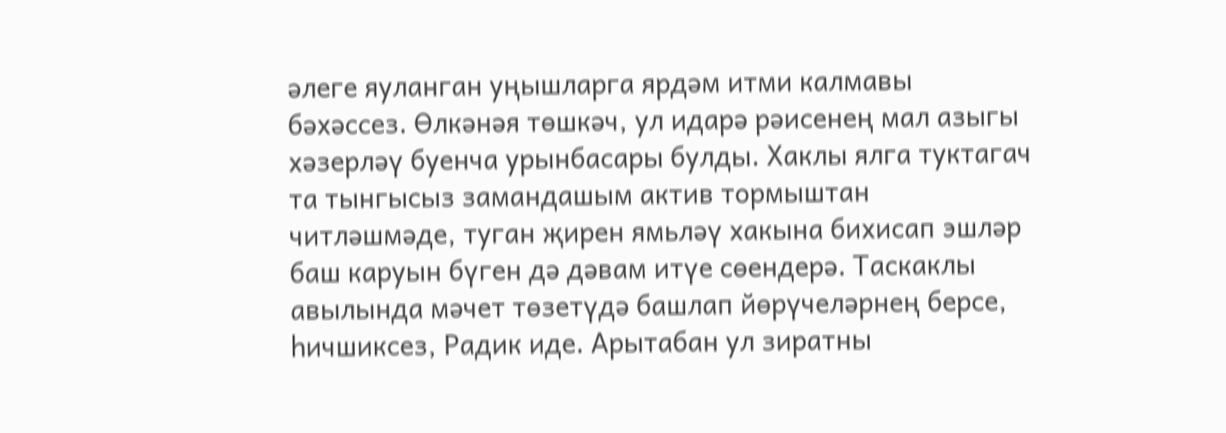әлеге яуланган уңышларга ярдәм итми калмавы бәхәссез. Өлкәнәя төшкәч, ул идарә рәисенең мал азыгы хәзерләү буенча урынбасары булды. Хаклы ялга туктагач та тынгысыз замандашым актив тормыштан читләшмәде, туган җирен ямьләү хакына бихисап эшләр баш каруын бүген дә дәвам итүе сөендерә. Таскаклы авылында мәчет төзетүдә башлап йөрүчеләрнең берсе, һичшиксез, Радик иде. Арытабан ул зиратны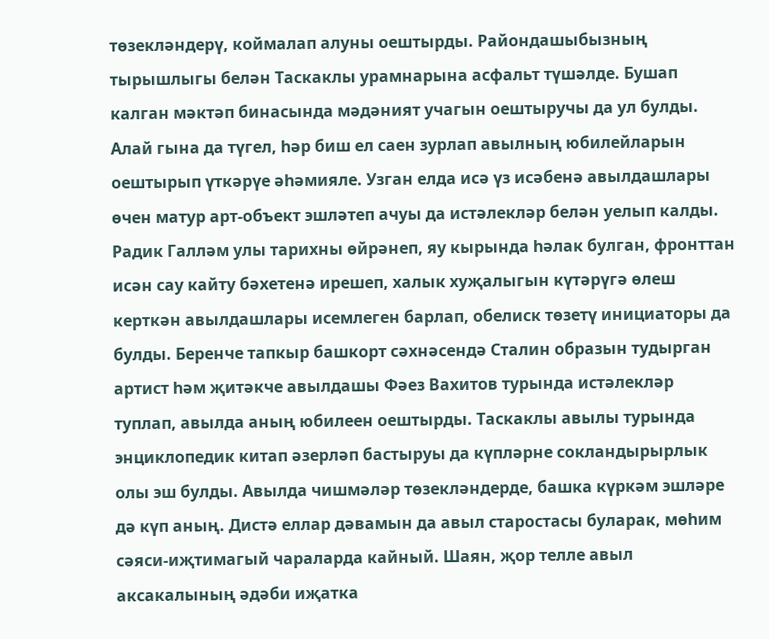төзекләндерү, коймалап алуны оештырды. Райондашыбызның тырышлыгы белән Таскаклы урамнарына асфальт түшәлде. Бушап калган мәктәп бинасында мәдәният учагын оештыручы да ул булды. Алай гына да түгел, һәр биш ел саен зурлап авылның юбилейларын оештырып үткәрүе әһәмияле. Узган елда исә үз исәбенә авылдашлары өчен матур арт-объект эшләтеп ачуы да истәлекләр белән уелып калды. Радик Галләм улы тарихны өйрәнеп, яу кырында һәлак булган, фронттан исән сау кайту бәхетенә ирешеп, халык хуҗалыгын күтәрүгә өлеш керткән авылдашлары исемлеген барлап, обелиск төзетү инициаторы да булды. Беренче тапкыр башкорт сәхнәсендә Сталин образын тудырган артист һәм җитәкче авылдашы Фәез Вахитов турында истәлекләр туплап, авылда аның юбилеен оештырды. Таскаклы авылы турында энциклопедик китап әзерләп бастыруы да күпләрне сокландырырлык олы эш булды. Авылда чишмәләр төзекләндерде, башка күркәм эшләре дә күп аның. Дистә еллар дәвамын да авыл старостасы буларак, мөһим сәяси-иҗтимагый чараларда кайный. Шаян, җор телле авыл аксакалының әдәби иҗатка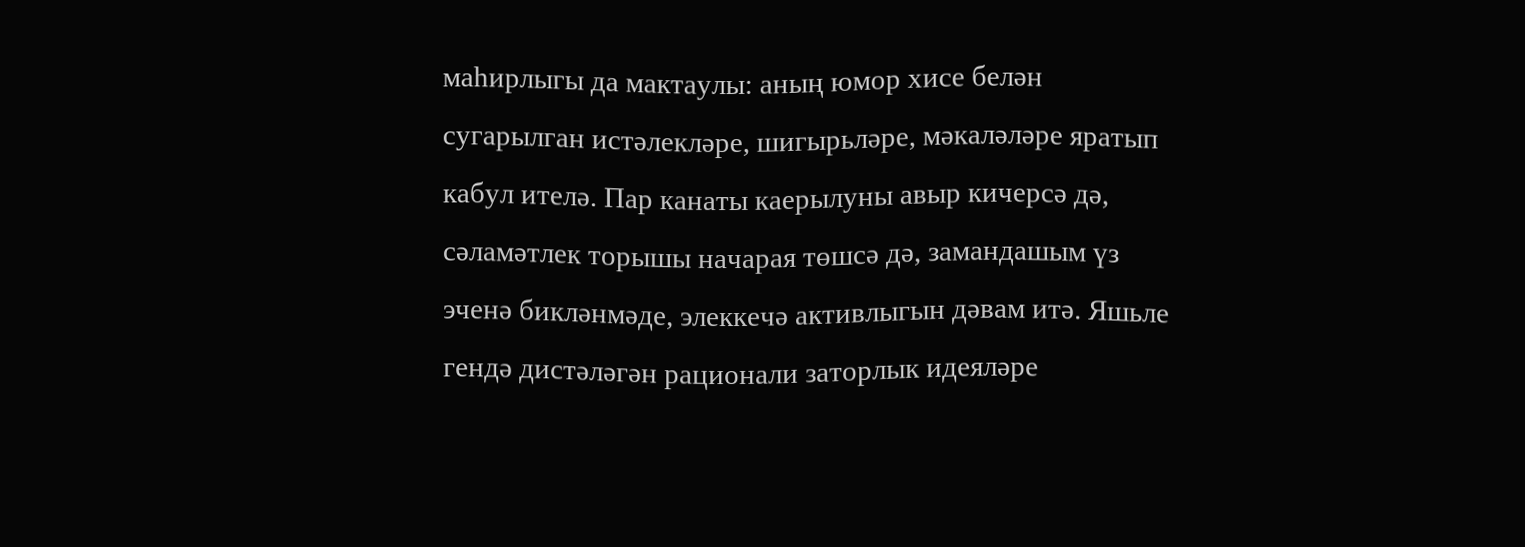маһирлыгы да мактаулы: аның юмор хисе белән сугарылган истәлекләре, шигырьләре, мәкаләләре яратып кабул ителә. Пар канаты каерылуны авыр кичерсә дә, сәламәтлек торышы начарая төшсә дә, замандашым үз эченә бикләнмәде, элеккечә активлыгын дәвам итә. Яшьле гендә дистәләгән рационали заторлык идеяләре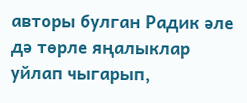авторы булган Радик әле дә төрле яңалыклар уйлап чыгарып,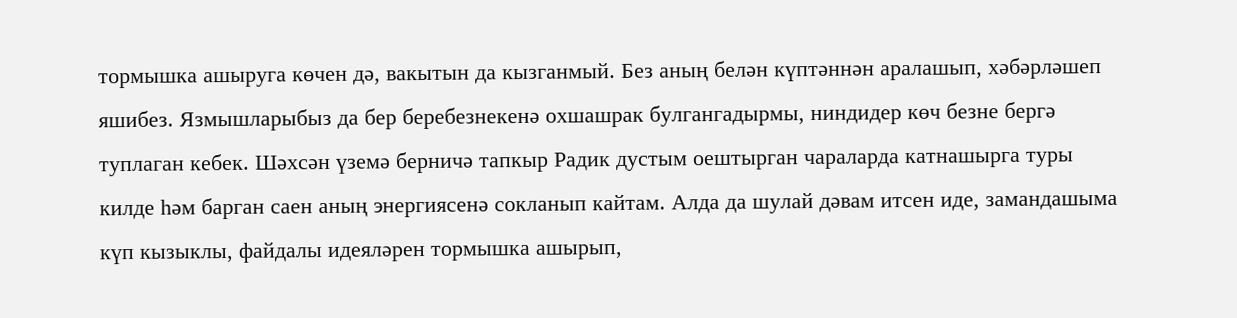тормышка ашыруга көчен дә, вакытын да кызганмый. Без аның белән күптәннән аралашып, хәбәрләшеп яшибез. Язмышларыбыз да бер беребезнекенә охшашрак булгангадырмы, ниндидер көч безне бергә туплаган кебек. Шәхсән үземә берничә тапкыр Радик дустым оештырган чараларда катнашырга туры килде һәм барган саен аның энергиясенә сокланып кайтам. Алда да шулай дәвам итсен иде, замандашыма күп кызыклы, файдалы идеяләрен тормышка ашырып,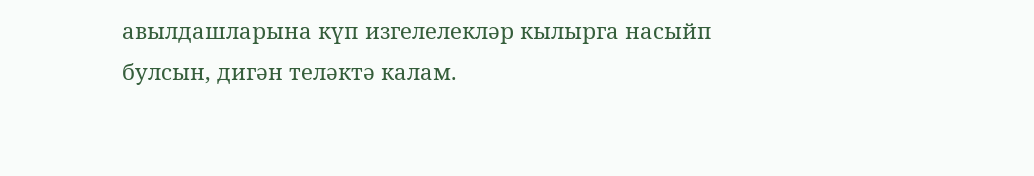авылдашларына күп изгелелекләр кылырга насыйп булсын, дигән теләктә калам.